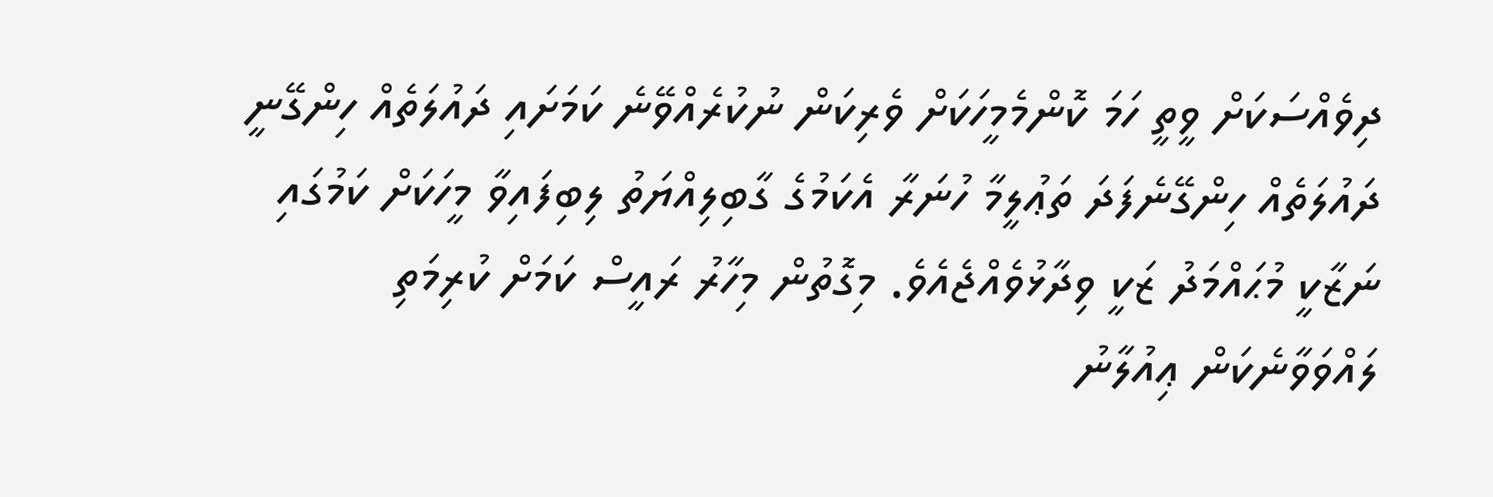ދިވެއްސަކަށް ވީތީ ހަމަ ކޮންމެމީހަކަށް ވެރިކަން ނުކުރެއްވޭނެ ކަމަށައި ދައުލަތެއް ހިންގޭނީ ދައުލަތެއް ހިންގޭނެފަދަ ތަޢުލީމާ ހުނަރާ އެކަމުގެ ގާބިލިއްޔަތު ލިބިފައިވާ މީހަކަށް ކަމުގައި ނަޒާކީ މުޙައްމަދު ޒަކީ ވިދާޅުވެއްޖެއެވެ. މިގޮތުން މިހާރު ރައީސް ކަމަށް ކުރިމަތި ލައްވަވާނެކަން ޢިއުލާނު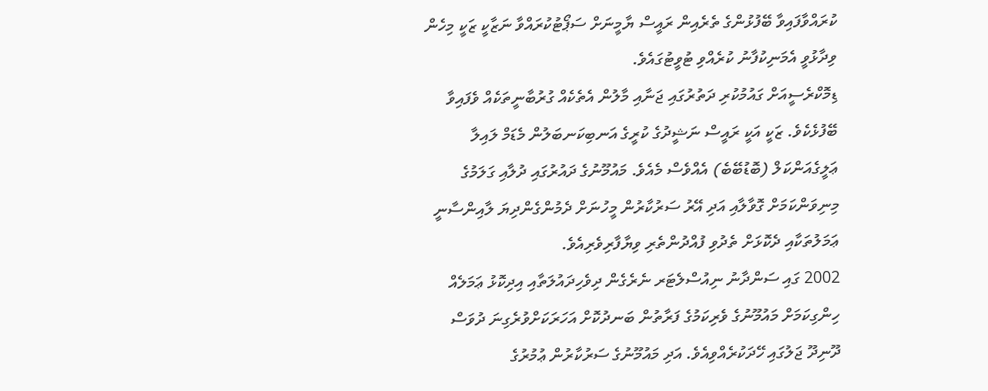ކުރައްވާފައިވާ ބޭފުޅުންގެ ތެރެއިން ރައީސް ޔާމީނަށް ސަޕޯޓުކުރައްވާ ނަޒާކީ ޒަކީ މިހެން ވިދާޅުވީ އެމަނިކުފާނު ކުރެއްވި ޓުވީޓުގައެވެ.
ޑިމޮކްރެސީއަށް ގައުމުކުރި ދަތުރުގައި ޖަނާއި މާލުން އެތެކެއް ގުރުބާނީތަކެއް ވެފައިވާ ބޭފުޅެކެވެ. ޒަކީ އަކީ ރައީސް ނަޝީދުގެ ކުރީގެ އަނބިކަނބަލުން މެޑަމް ލައިލާ ޢަލީގެއަންކަލް (ބޮޑުބޭބެ) އެއްވެސް މެއެވެ. މައުމޫނުގެ ދައުރުގައި ދުލާއި ގަލަމުގެ މިނިވަންކަމަށް ގޮވާލާއި އަދި އޭރު ސަރުކާރުން މީހުނަށް ދެމުންގެންދިޔަ ލާއިންސާނީ ޢަމަލުތަކާއި ދެކޮޅަށް ތެދުވި ފުއްދުންތެރި ވިޔާފާރިވެރިއެވެ.
2002 ގައި ސަންދާނު ނިއުސްލެޓަރ ނެރެގެން ދިވެހިދައުލަތާއި އިދިކޮޅު ޢަމަލެއް ހިންގިކަމަށް މައުމޫނުގެ ވެރިކަމުގެ ފަރާތުން ބަނދުކޮށް އަހަރަކަށްވުރެގިނަ ދުވަސް ދޫނިދޫ ޖަލުގައި ހޭދަކުރެއްވިއެވެ. އަދި މައުމޫނުގެ ސަރުކާރުން ޢުމުރުގެ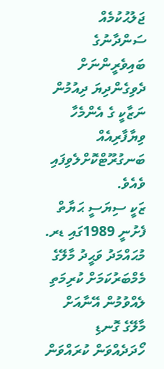ޖަލުޙުކުމެއް ސަންދާނުގެ ބައިވެރީންނަށް ދެވިގެންދިޔަ ދިއުމުން ނަޒާކީ ގެ އެންމެހާ ވިޔާފާރިއެއް ބަނގުރޫޓްކޮށްލެވިފައި ވެއެވެ.
ޒަކީ ސިޔަސީ ޙަޔާތް ފެށުނީ 1989ގައި ޑރ. މުޙައްމަދު ވަޙީދު މާލޭގެ މެމްބަރުކަމަށް ކުރިމަތި ލެއްވުމުން އޭނާއަށް މާލޭގެ ގޮނޑި ހޯދަދެއްވަން ކުރައްވަން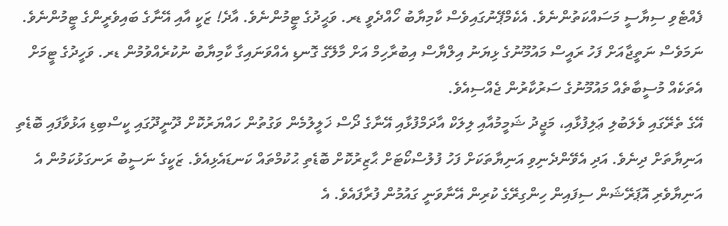ފެއްޓެވި ސިޔާސީ މަސައްކަތުންނެވެ. އެކެމްޕޭނުގައިވެސް ކާމިޔާބު ހޯއްދެވީ ޑރ. ވަޙީދުގެ ޓީމުންނެވެ. އާދެ! ޒަކީ އާއި އޭނާގެ ބައިވެރީންގެ ޓީމުންނެވެ. ނަމަވެސް ނަތީޖާއަށް ފަހު ރައީސް މައުމޫނުގެ ޅިޔަނު އިލްޔާސް އިބުރާހިމް އަށް މާލޭގެ ގޮނޑި އެއްވަނައިގާ ކާމިޔާބު ނުކުރެއްވުމުން ޑރ. ވަހީދުގެ ޓީމަށް އެތަކެއް މުސީބާތެއް މައުމޫނުގެ ސަރުކާރުން ޖެއްސިއެވެ.
އޭގެ ތެރޭގައި ވެލަބުލި ޢަލިފުޅާއި، މަޖީދު ޝަމީމުއާއި ލިލަކް އާދަމްފުޅާއި އޭނާގެ ދޯސް ޚަލީލުމެން ވަގުތުން ހައްޔަރުކޮށް ދޫނީދޫގައި ކީސްބިޑި އަޅުވާފައި ބޮޑެތި އަނިޔާތަށް ދިނެވެ. އަދި އެވޭންދެނިވި އަނިޔާތަކަށް ފަހު ފުލުސްކޯޓަށް ޙާޒިރުކޮށް ބޮޑެތި ޙުކުމްތައް ކަނޑައެޅިއެވެ. ޒަކީގެ ނަސީބު ރަނގަޅުކަމުން އެ އަނިޔާވެރި އޮޕަރޭޝަން ސިފައިން ހިންގިރޭގެ ކުރިން އޭނާވަނީ ގައުމުން ފުރާފައެވެ. އެ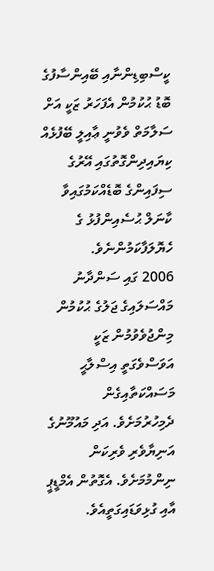ކީސްބިޑިންނާއި ބޭއިންސާފުގެ ބޮޑު ޙުކުމުން އެފަހަރު ޒަކީ އަށް ސަލާމަތް ވެވުނީ ޢާއިލީ ބޭފުޅެއް ކިޔައިދިންގޮތުގައި އޭރުގެ ސިފައިންގެ ބޮޑެއްކަމުގައިވާ ކާނަލް ޙުސެއިންފުޅު ގެ ހެޔޮލަފާކަމުންނެވެ.
2006 ގައި ސަންދާނު މައްސަލައިގެ ޖަލުގެ ޙުކުމުން މިންޖުވެވުމުން ޒަކީ އަވަސްވެގަތީ އިސްލާޙީ މަސައްކަތާއިގެން ދެމިހުރުމަށެވެ. އަދި މައުމޫނުގެ އަނިޔާވެރި ވެރިކަން ނިންމުމަށެވެ. އެގޮތުން އެމްޑީޕީ އާއި ގުޅިވަޑައިގަތީއެވެ.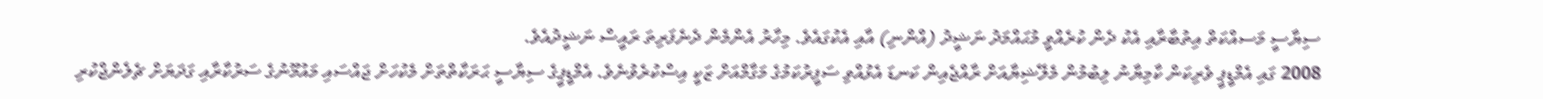ސިޔާސީ މަސއްކަތް އިތުބާރާއި އެކު ދެން ކުރެއްވީ މުޙައްމަދު ނަޝީދު (އްންނި) އާއި އެކުގައެވެ. މިހާރު އެންމެން ދެނެފަރިތަ ރައީސް ނަޝީދުއެވެ.
2008 ގައި އެމްޑީޕީ ވެރިކަން ކާމިޔާނު ލިބުމުން މެލޭޝިޔާއަށް ރާއްޖެއިން ކަނޑަ އެޅުއްވި ސަފީރުކަމުގެ މަގާމްއަށް ޒަކީ އިސްކުރެވުނެވެ. އެމްޑީޕީގެ ސިޔާސީ ޙަރަކާތްތަށް މެކުހަށް ޖައްސައި މައުމޫނުގެ ސަރުކާރާއި ގަދަޔަށް ޗެލެންޖްކުރި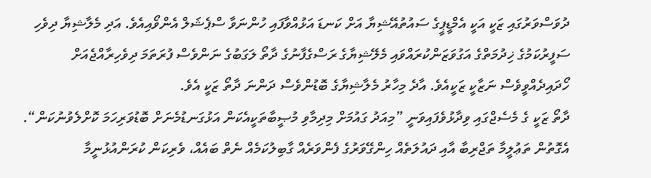ދުވަސްވަރުގައި ޒަކީ އަކީ އެމްޑީޕީގެ ސައުތުއޭޝިޔާ އަށް ކަނޑަ އަޅުއްވާފައި ހުންނަވާ ސްޕެޝަލް އެންވޯއިއެވެ. އަދި މެލާޝިޔާ ދިވެހި ސަފީރުކަމުގެ ޚިދުމަތްގެ އަގުވަޒަންކުރައްވައި މެލޭޝިޔާގެ ރަސްގެފާނުގެ ދާތޯ ލަގަބުގެ ނަންވެސް ފުރަތަމަ ދިވެހިރާއްޖެއަށް ހޯދައިދެއްވީވެސް ނަޒާކީ ޒަކީއެވެ. އާދެ މިހާރު މެލާޝިޔާގެ ބޮޑުންވެސް ދަންނަ ދާތޯ ޒަކީ އެވެ.
ދާތޯ ޒަކީ ގެ މެސެޖްގައި ވިދާޅުވެފައިވަނީ ”މިއަދު ގައުމަށް މިދިމާވި މުޞީބާތަކީއެކަން އަޅުގަނޑުމެނަށް ބޮޑުވަރިހަމަ ކޮށްލެވުނުކަން“. އެގޮތުން ތަޢުލީމާ ތަޖްރިބާ އާއި ދައުލަތެއް ހިންގޭވަރުގެ ފެންވަރެއް ގާބިލުކަމެއް ނެތް ބައެއް، ވެރިކަން ކުރަންއުޅުނީމާ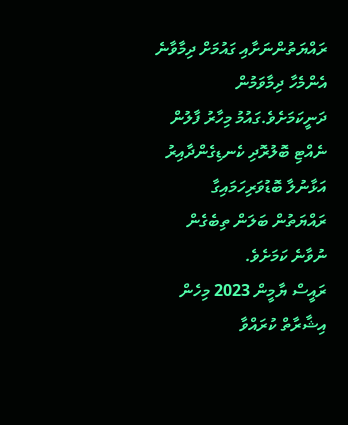ރައްޔަތުންނަށާއި ގައުމަށް ދިމާވާނެ އެންމެހާ ދިމާވަމުން ދަނީކަމަށެވެ.ގައުމު މިހާރު ފާލުން ނެއްޓި ބޮލުރޮދި ކެނޑިގެންދާއިރު އަޅާނުލާ ބޮޑުވަރިހަމައިގާ ރައްޔަތުން ބަލަން ތިބެގެން ނުވާނެ ކަމަށެވެ.
ރައީސް ޔާމީން 2023 މިހެން އިޝާރާތް ކުރައްވާ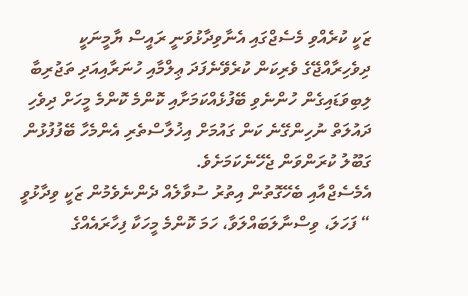ޒަކީ ކުރެއްވި މެސެޖްގައި އެނާވިދާޅުވަނީ ރައީސް ޔާމީނަކީ ދިވެހިރާއްޖޭގެ ވެރިކަން ކުރެވޭނެފަދަ ޢިލްމާއި ހުނަރާއިއަދި ތަޖުރިބާ ލިބިވަޑައިގެން ހުންނެވި ބޭފުޅެއްކަމަށާއި ކޮންމެ ކޮންމެ މީހަށް ދިވެހި ދައުލަތް ނުހިންގޭނެ ކަން ގައުމަށް އިޚުލާސްތެރި އެންމެހާ ބޭފުފުޅުން ގަބޫލު ކުރަންވަން ޖެހޭނެކަމަށެވެ.
އެމެސެޖްއާއި ބެހޭގޮތުން އިތުރު ސުވާލެއް ދެންނެވެމުން ޒަކީ ވިދާޅުވީ “ ފަހަލަ، ވިސްނާލަބައްލަވާ، ހަމަ ކޮންމެ މީހަކާ ފިހާރައެއްގެ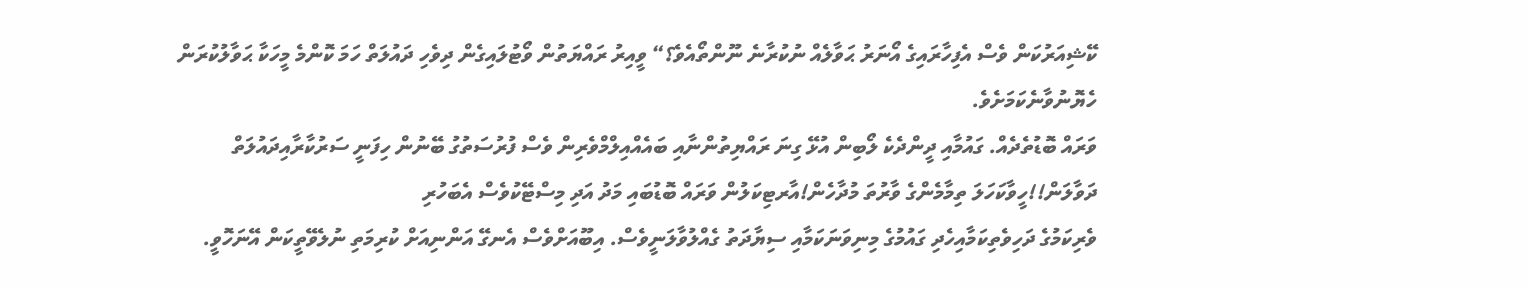ކޭޝިއަރުކަން ވެސް އެފިހާރައިގެ އޯނަރު ޙަވާލެއް ނުކުރާނެ ނޫންތޯއެވެ؟“ ވީއިރު ރައްޔަތުން ވޯޓުލައިގެން ދިވެހި ދައުލަތް ހަމަ ކޮންމެ މީހަކާ ޙަވާލުކުރަން ހެޔޮނުވާނެކަމަށެވެ.
ވަރައް ބޮޑުތެދެއް. ގައުމާއި ދީންދެކެ ލޯބިން އުޅޭ ގިނަ ރައްޔިތުންނާއި ބައެއްއިލްމްވެރިން ވެސް ފުރުސަތުގު ބޭނުން ހިފަނީ ސަރުކާރާއިދައުލަތް ދަވާލަން!!ހީވާކަހަލަ ތިމާމެންގެ ވާރުތަ މުދާހެން!އާރޓިކަލުން ވަރައް ބޮޑުބައި މަދު އަދި މިސްޓޭކުވެސް އެބަހުރި
ވެރިކަމުގެ ދަހިވެތިކަމާއިހެދި ގައުމުގެ މިނިވަނަކަމާއި ސިޔާދަތު ގެއްލުވާލަނީވެސް. އިބޫއަށްވެސް އެނގޭ އަންނިއަށް ކުރިމަތި ނުލެވޭތީކަން އޭނަހޮވީ.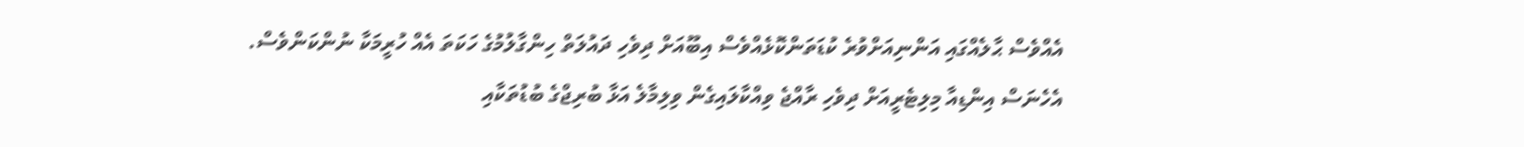އެއްވެސް ޙާލެއްގައި އަންނިއަށްވުރެ ކުޑަތަންކޮޅެއްވެސް އިބޫއަށް ދިވެހި ދައުލަތް ހިންގާލުމުގެ ހަކަތަ އެއް ހުރީމަކާ ނުންކަންވެސް. އެހެނަސް އިންޑިއާ މިލިޓެރީއަށް ދިވެހި ރާއްޖެ ވިއްކާލައިގެން ވިލިމާލެ އަޅާ ބުރިޖްގެ ބުޑުތަކާއި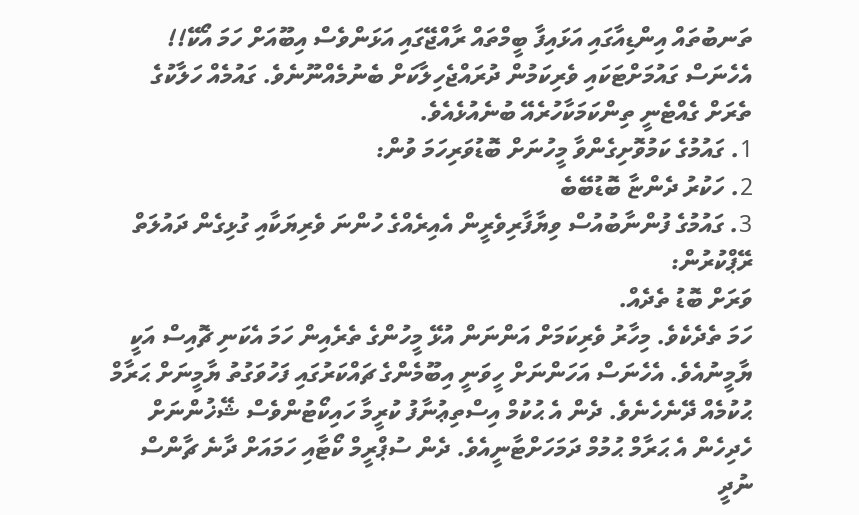ތަނބުތައް އިންޑިއާގައި އަޅައިފާ ބީމްތައް ރާއްޖޭގައި އަޅަންވެސް އިބޫއަށް ހަމަ އޯކޭ!! އެހެނަސް ގައުމަށްޓަކައި ވެރިކަމުން ދުރައްޖެހިލާކަށް ބެނުމެއްނޫނެވެ. ގައުމެއް ހަލާކުގެ ތެރަށް ގެއްޓެނީ ތިންކަމަކާހުރެއޭ ބުނެއުޅެއެވެ.
1. ގައުމުގެ ކަމުވޮށިގެންވާ މީހުނަށް ބޮޑުވަރިހަމަ ވުން:
2. ހަކުރު ދެންޏާ ބޮޑުބޭބެ
3. ގައުމުގެ ފުންނާބުއުސް ވިޔާފާރިވެރީން އެއިރެއްގެ ހުންނަ ވެރިޔަކާއި ގުޅިގެން ދައުލަތް ރޭޕްކުރުން:
ވަރަށް ބޮޑު ތެދެއް.
ހަމަ ތެދެކެވެ. މިހާރު ވެރިކަމަށް އަންނަން އުޅޭ މީހުންގެ ތެރެއިން ހަމަ އެކަނި ޗޮއިސް އަކީ ޔާމީނުއެވެ. އެހެނަސް އަހަންނަށް ހީވަނީ އިބޫމެންގެ ޗައްކަރުގައި ފަހުވަގުތު ޔާމީނަށް ޙަރާމް ޙުކުމެއް ދޭނެހެނެވެ. ދެން އެ ޙުކުމް އިސްތިޢުނާފު ކުރީމާ ހައިކޯޓުންވެސް ޝޭޚުންނަށް ހެދިހެން އެ ޙަރާމް ޙުމުމް ދަމަހަށްޓާނީއެވެ. ދެން ސުޕްރީމް ކޯޓާއި ހަމައަށް ދާނެ ޗާންސް ނުދީ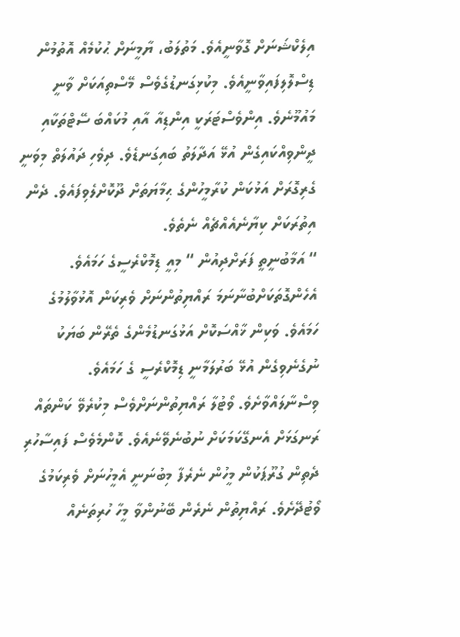އިލެކްޝަނަށް ގޮވާނީއެވެ. މަތުލަބު، ޔާމީނަށް ޙުކުމެއް އޮތުމުން ޑިސްލޮލިފައިވާނީއެވެ. މިކުޅިގަނޑުގެވެސް މޭސްތިއަކަށް ވާނީ މައުމޫނެވެ. އިންވެސްޓަރަކީ އިންޑިއާ އާއި މުކައްބަ ސޭޓްތަކާއި ދީންވިއްކައިގެން އުޅޭ އަދާލަތު ބައިގަނޑެވެ. ދިވެހި ދައުލަތް މިވަނީ ގެރިގޮރަށް އަޅުކަން ކުރާމީހުންގެ ޙިމާޔަތަށް ދޫކޮށްލެވިފައެވެ. ދެން އިތުރަކަށް ކިޔާނެއެއްޗެއް ނެތެވެ.
“ އަމާބުނީތީ ފަރަށްދިއުން “ މިއީ ޑިމޮކްރެސީގެ ހަމައެވެ. އެހެންގޮތަކަށްބުނާނަމަ ރައްޔިތުންނަށް ވެރިކަން އޮޅުވާލުމުގެ ހަމައެވެ. ވަކިން ޚާއްސަކޮށް އަޅުގަނޑުމެންގެ ތެރޭން ބަޔަކު ނުގެނެވިގެން އުޅޭ ބަރުލަމާނީ ޑިމޮކްރެސީ ގެ ހަމައެވެ. ވިސްނާލައްވާށެވެ. ވޯޓުލާ ރައްޔިތުންނަށްވެސް މިކުރެވޭ ކަންތައް ރަނގަޅަށް އެނގޭކަމަކަށް ނުބުނެވޭނެއެވެ. ކޮންމެވެސް ފައިސާހުރި ދެތިން ގުރޫޕަކުން މީހުން ނެރެފާ މިބުނަނީ އެމީހުނަށް ވެރިކަމުގެ ވޯޓުދޭށެވެ. ރައްޔިތުން ނެރެން ބޭނުންވާ މީހާ ހުރިތަނެއް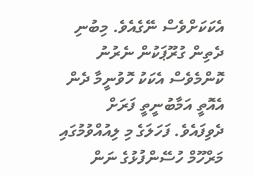އެކަކަށްވެސް ނޭގެއެވެ. މިބުނި ދެތިން ގުރޫޕަކުން ނެރުނު ކޮންމެވެސް އެކަކު ހޮވުނީމާ ދެން އެއޮތީ އަމާބުނީތީ ފަރަށް ދެވިފައެވެ. ފަހަލަގެ މި ލިއުއްވުމުގައި މަރްހޫމް ހުސޭންފުޅުގެ ނަން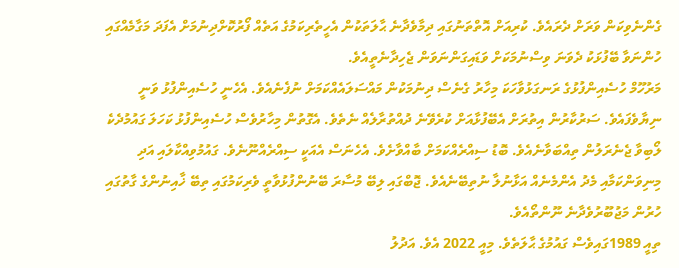ގެންނެވިކަން ވަރަށް ދެރައެވެ. ކުރިއަށް އޮތްތަނުގައި ދިމާވެދާނެ ޙާލަތަކުން އެހީތެރިކަމުގެ އަތެއް ފޯރުކޮށްދިނުމަށް އެފަދަ މަގާމެއްގައި ހުންނަވާ ބޭފުޅަކު ދެވަނަ ވިސްނުމަކަށް ވަޑައިގަންނަވަން ޖެހިދާނެތީއެވެ.
މަރުހޫމް ހުސެއިންފުޅުގެ ރަނގަޅުވާހަކަ މިހާރު ގެނެސް ދިނުމަކުން މައްސަލައެއްކަމަށް ނުފެނެއެވެ. އެހެނީ ހުސެއިންފުޅު ވަނީ ނިޔާވެފައެވެ. ސަރުކާރުން އިތުރަށް އެބޭފުޅާއަށް ކުރެވޭނެ ދުއްތުރާލެއް ނެތެވެ. އެގޮތުން މިހާރުވެސް ހުސެއިންފުޅު ކަހަލަ ގައުމުދެކެ ލޯބިވާ ޖެނެރަލުން ތިއްބަވާނެއެވެ. ބޮޑު ސިއްރެއްކަމަށް ބާއްވާށެވެ. އެހެނަސް އެއަކީ ސިއްރެއްނޫނެވެ. ގައުމުވިއްކާލައި އަދި މިނިވަންކަމާއި މެދު އެންމެނެއް އަޅާނުލާ ނުތިބޭނެއެވެ. ޖޮބްގައި ލިބޭ މުސާރަ ބޭނުންފުޅުވާތީ ވެރިކަމުގައި ތިބޭ ޚާއިނުންގެ ގާތުގައި ހުރުން މަޖުބޫރުވެދާނެ ނޫންތޯއެވެ.
ތިއީ 1989ގައިވެސް ގައުމުގެ ޙާލަތެވެ. މިއީ 2022 އެވެ. އަދުލު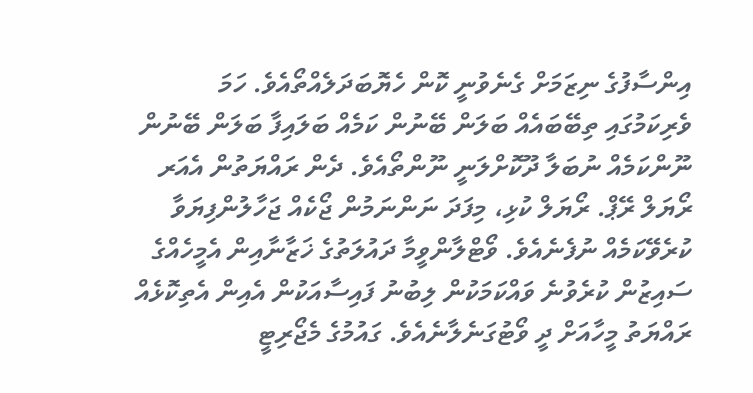އިންސާފުގެ ނިޒަމަށް ގެނެވުނީ ކޮން ހެޔޮބަދަލެއްތޯއެވެ. ހަމަ ވެރިކަމުގައި ތިބޭބައެއް ބަލަން ބޭނުން ކަމެއް ބަލައިފާ ބަލަން ބޭނުން ނޫންކަމެއް ނުބަލާ ދޫކޮށްލަނީ ނޫންތޯއެވެ. ދެން ރައްޔަތުން އެއަރ ރޯޔަލް ރޭޕް. ރޯޔަލް ކުޅި، މިފަދަ ނަންނަމުން ޖޯކެއް ޖަހާލުންފިޔަވާ ކުރެވޭކަމެއް ނުފެނެއެވެ. ވޯޓްލާންވީމާ ދައުލަތުގެ ޚަޒާނާއިން އެމީހެއްގެ ސައިޒުން ކުރެވުނެ ވައްކަމަކުން ލިބުނު ފައިސާއަކުން އެއިން އެތިކޮޅެއް ރައްޔަތު މީހާއަށް ދީ ވޯޓުގަނެލާނެއެވެ. ގައުމުގެ މެޖޯރިޓީ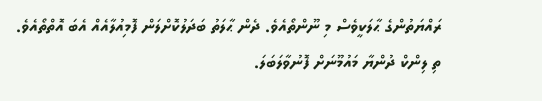ރައްޔަތުންގެ ޙާލަކީވެސް މި ނޫންތޯއެވެ. ދެން ޙާލަތު ބަދަލުކޮށްލަން ފޮމިއުލާއެއް އެބަ އޮތްތޯއެވެ.
ތި ލިންކް ދުންޔާ މައުމޫނަށް ފޮނުވާލަބަލަ.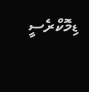ޑިމޮކްރެސީ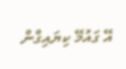އޭ ގައުމޭ ކިޔައިގްން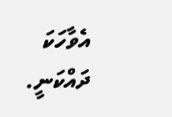އެވާހަކަ ދައްކަނީ.